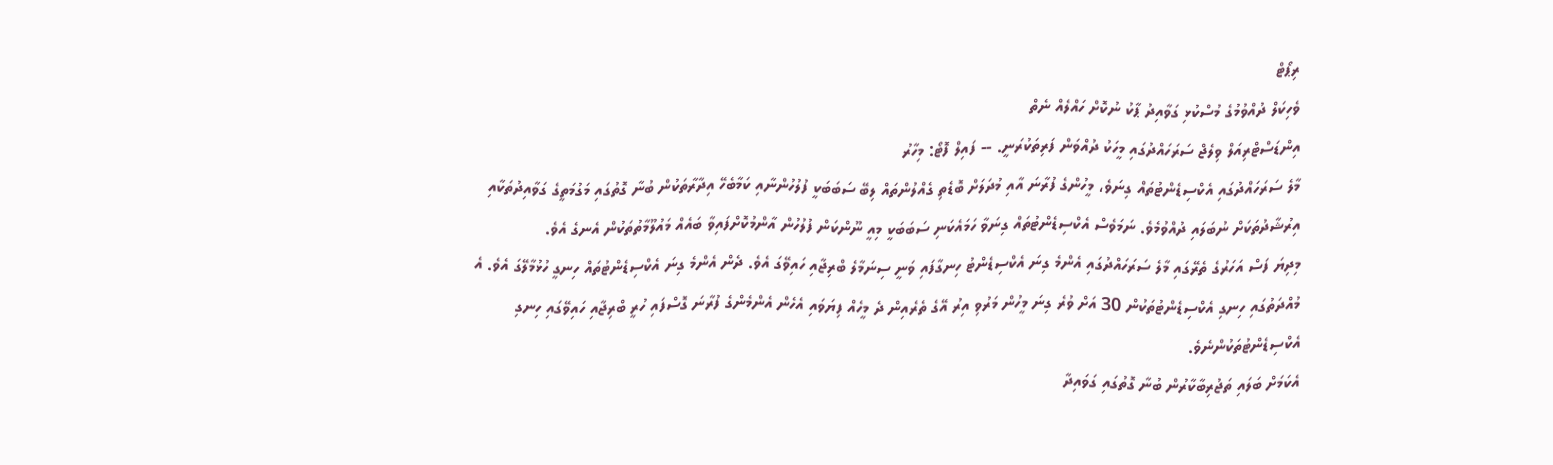ރިޕޯޓް
ވެހިކަލް ދުއްވުމުގެ މުސްކުޅި ގަވާއިދު ޕާކު ނުކޮށް ހައްލެއް ނެތް
އިންޑަސްޓްރިއަލް ވިލެޖް ސަރަހައްދުގައި މީހަކު ދުއްވަން ފަރިތަކުރަނީ. -- ފައިލް ފޮޓޯ: މިހާރު
މާލެ ސަރަހައްދުގައި އެކްސިޑެންޓުތައް ގިނަވެ، މީހުންގެ ފުރާނަ އާއި މުދަލަށް ބޮޑެތި ގެއްލުންތައް ލިބޭ ސަބަބަކީ ފުލުހުންނާއި ކަމާބެހޭ އިދާރާތަކުން ބުނާ ގޮތުގައި މަގުމަތީގެ ގަވާއިދުތަކާއި އިރުޝާދުތަކަށް ނުބަލައި ދުއްވުމެވެ. ނަމަވެސް އެކްސިޑެންޓުތައް ގިނަވާ ހަމައެކަނި ސަބަބަކީ މިއީ ނޫންކަން ފުލުހުން އާންމުކޮށްފައިވާ ބައެއް މައުލޫމާތުތަކުން އެނގެ އެވެ.
މިދިޔަ ފަސް އަހަރުގެ ތެރޭގައި މާލެ ސަރަހައްދުގައި އެންމެ ގިނަ އެކްސިޑެންޓު ހިނގާފައި ވަނީ ސިނަމާލެ ބްރިޖާއި ހައިވޭގަ އެވެ. ދެން އެންމެ ގިނަ އެކްސިޑެންޓުތައް ހިނގީ ހުޅުމާލޭގަ އެވެ. އެ މުއްދަތުގައި ހިނގި އެކްސިޑެންޓުތަކުން 30 އަށް ވުރެ ގިނަ މީހުން މަރުވި އިރު އޭގެ ތެރެއިން ދެ މީހެއް ފިޔަވައި އެހެން އެންމެންގެ ފުރާނަ ގޮސްފައި ހުރީ ބްރިޖާއި ހައިވޭގައި ހިނގި އެކްސިޑެންޓުތަކުންނެވެ.
އެކަމަށް ބަލައި ތަޖުރިބާކާރުން ބުނާ ގޮތުގައި ގަވައިދާ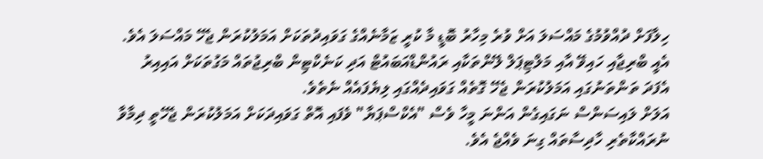ހިލާފަށް ދުއްވުމުގެ މައްސަލަ އަށް ވުރެ މިހާރު ބޮޑީ މާ ކުރީ ޒަމާނެއްގެ ގަވައިދުތަކަށް އަމަލުކުރަން ޖެހޭ މައްސަލަ އެވެ. އެއީ ބްރިޖާއި ހައިވޭ އާއި މަލްޓިޕަލް ލޭންތަކާއި ރައުންޑްއަބައުޓް އަދި ކަނެކްޓިން ބްރިޖުތައް މަގުތަކަށް އައިއިރު އެފަދަ ތަންތަނުގައި އަމަލުކުރަން ޖެހޭ ގޮތެއް ގަވައިދެއްގައި ލިޔެފައެއް ނެތެވެ.
އަލަށް ލައިސަންސް ނަގައިގެން އަންނަ މީހާ ވެސް "އެކްސްޕަޔާ" ވެފައި އޮތް ގަވައިދަކަށް އަމަލުކުރަން ޖެހޭތީ ދިމާވާ ނުރައްކާތެރި ހާދިސާތައް ގިނަ ވެއްޖެ އެވެ.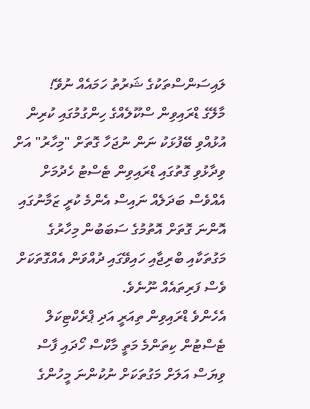ލައިސަންސްތަކުގެ ޝަރުތު ހަމައެއް ނުވޭ!
މާލޭގެ ޑްރައިވިން ސްކޫލެއްގެ ހިންގުމުގައި ކުރިން އުޅުއްވި ބޭފުޅަކު ނަން ނުޖަހާ ގޮތަށް "މިހާރު" އަށް ވިދާޅުވި ގޮތުގައި ޑްރައިވިން ޓެސްޓު ހެދުމަށް އެއްވެސް ބަދަލެއް ނައިސް އެންމެ ކުރީ ޒަމާނުގައި އޮންނަ ގޮތަށް އޮތުމުގެ ސަބަބުން މިހާރުގެ މަގުތަކާއި ބްރިޖާއި ހައިވޭގައި ދުއްވަން އެއްގޮތަކަށް ވެސް ފަރިތައެއް ނޫނެވެ.
އެހެންވެ ޑްރައިވިން ތިއަރީ އަދި ޕްރެކްޓިކަލް ޓެސްޓުން ކިތަންމެ މަތީ މާކްސް ހޯދައި ފާސް ވިޔަސް އަލަށް މަގުތަކަށް ނުކުންނަ މީހުންގެ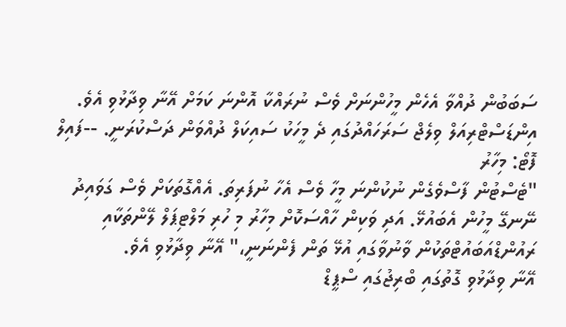ސަބަބުން ދުއްވާ އެހެން މީހުންނަށް ވެސް ނުރައްކާ އޮންނަ ކަމަށް އޭނާ ވިދާޅުވި އެވެ.
އިންޑަސްޓްރިއަލް ވިލެޖް ސަރަހައްދުގައި ދެ މީހަކު ސައިކަލް ދުއްވަން ދަސްކުރަނީ. --ފައިލް ފޮޓޯ: މިހާރު
"ޓެސްޓުން ފާސްވެގެން ނުކުންނަ މީހާ ވެސް އެހާ ނުފަރިތަ. އެއްގޮތަކަށް ވެސް ގަވައިދު ނޭނގޭ މީހުން އެބައުޅޭ. އަދި ވަކިން ހާއްސަކޮށް މިހާރު މި ހުރި މަލްޓިޕަލް ލޭންތަކާއި ރައުންޑްއަބައުޓްތަކުން ވާނުވާގައި އުޅޭ ތަން ފެންނަނީ،" އޭނާ ވިދާޅުވި އެވެ.
އޭނާ ވިދާޅުވި ގޮތުގައި ބްރިޖުގައި ސްޕީޑް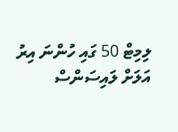ލިމިޓް 50 ގައި ހުންނަ އިރު އަލަށް ލައިސަންސް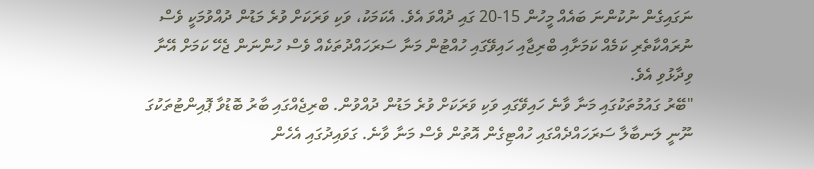ނަގައިގެން ނުކުންނަ ބައެއް މީހުން 15-20 ގައި ދުއްވަ އެވެ. އެކަމަކު، ވަކި ވަރަކަށް ވުރެ މަޑުން ދުއްވުމަކީ ވެސް ނުރައްކާތެރި ކަމެއް ކަމަށާއި ބްރިޖާއި ހައިވޭގައި ހުއްޓުން މަނާ ސަރަހައްދުތަކެއް ވެސް ހުންނަން ޖެހޭ ކަމަށް އޭނާ ވިދާޅުވި އެވެ.
"ބޭރު ގައުމުތަކުގައި މަނާ ވާނެ ހައިވޭގައި ވަކި ވަރަކަށް ވުރެ މަޑުން ދުއްވުން. ބްރިޖެއްގައި ބާރު ބޮޑުވާ ޕޮއިންޓުތަކުގަ ނޫނީ ލަނބާލާ ސަރަހައްދެއްގައި ހުއްޓިގެން އޮތުން ވެސް މަނާ ވާނެ. ގަވައިދުގައި އެހެން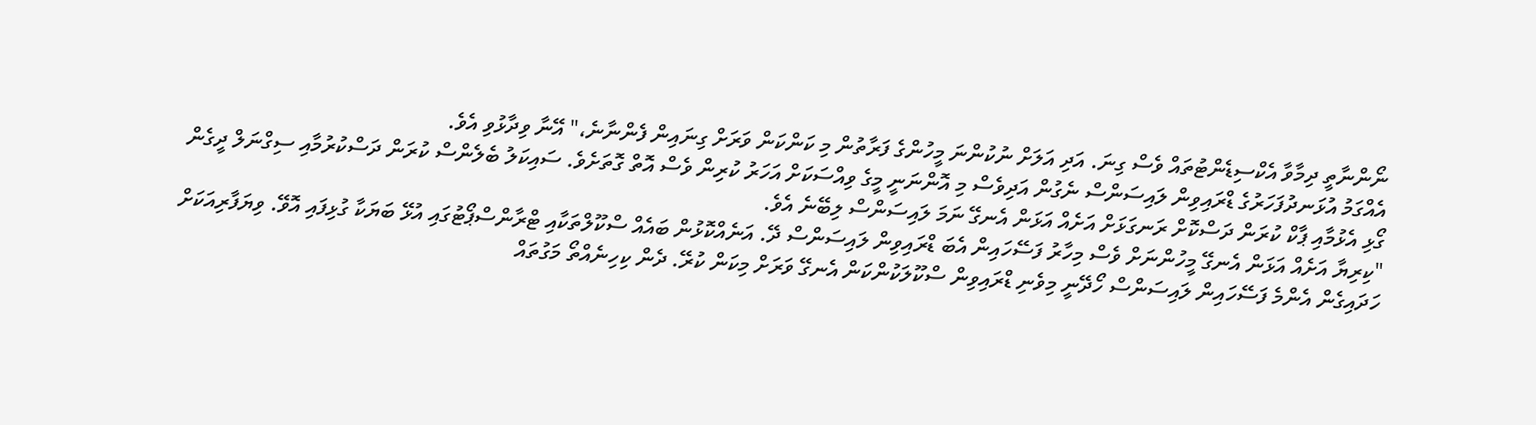ނޯންނާތީ ދިމާވާ އެކްސިޑެންޓުތައް ވެސް ގިނަ. އަދި އަލަށް ނުކުންނަ މީހުންގެ ފަރާތުން މި ކަންކަން ވަރަށް ގިނައިން ފެންނާނެ،" އޭނާ ވިދާޅުވި އެވެ.
އެއްގަމު އުޅަނދުފަހަރުގެ ޑްރައިވިން ލައިސަންސް ނެގުން އަދިވެސް މި އޮންނަނީ މީގެ ވިއްސަކަށް އަހަރު ކުރިން ވެސް އޮތް ގޮތަށެވެ. ސައިކަލު ބެލެންސް ކުރަން ދަސްކުރުމާއި ސިގްނަލް ދީގެން ގޯޅި އެޅުމާއި ޕާކް ކުރަން ދަސްކޮށް ރަނގަޅަށް އަށެއް އަޅަން އެނގޭ ނަމަ ލައިސަންސް ލިބޭނެ އެވެ.
"ކިރިޔާ އަށެއް އަޅަން އެނގޭ މީހުންނަށް ވެސް މިހާރު ފަސޭހައިން އެބަ ޑްރައިވިން ލައިސަންސް ދޭ. އަނެއްކޮޅުން ބައެއް ސްކޫލްތަކާއި ޓްރާންސްޕޯޓުގައި އުޅޭ ބަޔަކާ ގުޅިފައި އޮވޭ. ވިޔަފާރިއަކަށް ހަދައިގެން އެންމެ ފަސޭހައިން ލައިސަންސް ހޯދޭނީ މިވެނި ޑްރައިވިން ސްކޫލަކުންކަން އެނގޭ ވަރަށް މިކަން ކުރޭ. ދެން ކިހިނެއްތޯ މަގުތައް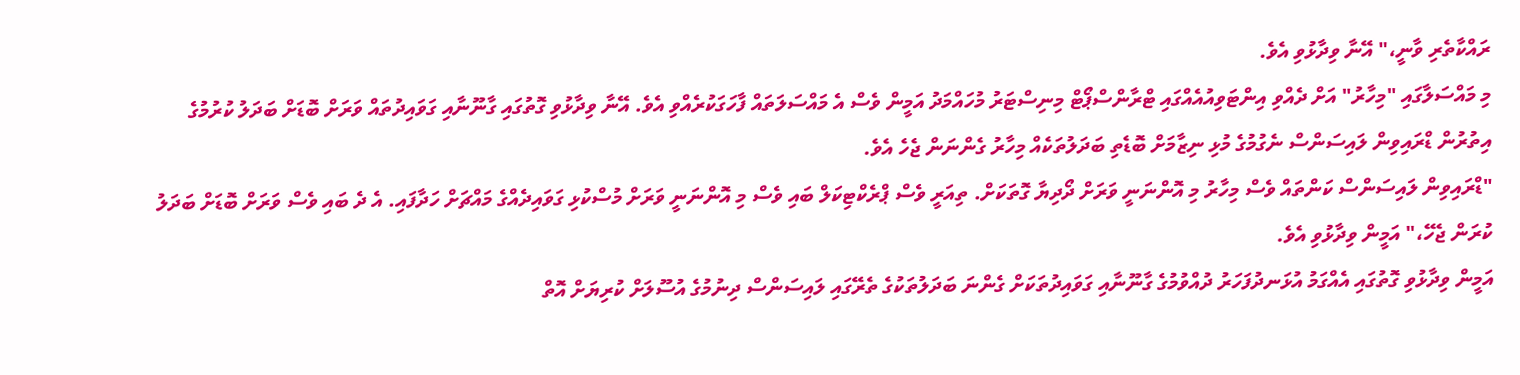ރައްކާތެރި ވާނީ،" އޭނާ ވިދާޅުވި އެވެ.
މި މައްސަލާގައި "މިހާރު" އަށް ދެއްވި އިންޓަވިއުއެއްގައި ޓްރާންސްޕޯޓް މިނިސްޓަރު މުހައްމަދު އަމީން ވެސް އެ މައްސަލަތައް ފާހަގަކުރެއްވި އެވެ. އޭނާ ވިދާޅުވި ގޮތުގައި ގާނޫނާއި ގަވައިދުތައް ވަރަށް ބޮޑަށް ބަދަލު ކުރުމުގެ އިތުރުން ޑްރައިވިން ލައިސަންސް ނެގުމުގެ މުޅި ނިޒާމަށް ބޮޑެތި ބަދަލުތަކެއް މިހާރު ގެންނަން ޖެހެ އެވެ.
"ޑްރައިވިން ލައިސަންސް ކަންތައް ވެސް މިހާރު މި އޮންނަނީ ވަރަށް ދޯދިޔާ ގޮތަކަށް. ތިއަރީ ވެސް ޕްރެކްޓިކަލް ބައި ވެސް މި އޮންނަނީ ވަރަށް މުސްކުޅި ގަވައިދެއްގެ މައްޗަށް ހަދާފައި. އެ ދެ ބައި ވެސް ވަރަށް ބޮޑަށް ބަދަލު ކުރަން ޖެހޭ،" އަމީން ވިދާޅުވި އެވެ.
އަމީން ވިދާޅުވި ގޮތުގައި އެއްގަމު އުޅަނދުފަހަރު ދުއްވުމުގެ ގާނޫނާއި ގަވައިދުތަކަށް ގެންނަ ބަދަލުތަކުގެ ތެރޭގައި ލައިސަންސް ދިނުމުގެ އުސޫލަށް ކުރިޔަށް އޮތް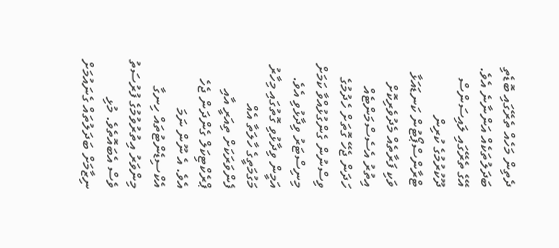ދެތިން މަހެއް ތެރޭގައި ބޮޑެތި ބަދަލުތަކެއް އަންނާނެ އެވެ. އޭގެ ތެރޭގައި ލައިސަންސް ދޫކުރުމުގެ ކުރިން ޓްރާންސްޕޯޓުން ކަނޑައަޅާ ވަކި ފަރާތެއް މެދުވެރިކޮށް އިތުރު އެސެސްމަންޓެއް ހަދަން ޖެހޭ ގޮތަށް ހެދުމުގެ ވިސްނުން ގެންގުޅުއްވާ ކަމަށް މިނިސްޓަރު ވިދާޅުވި އެވެ.
އަމީން ވިދާޅުވި ގޮތުގައި މިހާރު މަގުމަތީގެ ހާލަތާ އެއް ފެންވަރަކަށް ތިއަރީ އާއި ޕްރެކްޓިކަލް ގެންދަން ޖެހެ އެވެ. އެ ނޫން ނަމަ އެކްސިޑެންޓުތައް ހިނގާ މިންވަރު އިތުރުވުމުގެ ފުރުސަތު ވެސް އެބައޮތެވެ. މުޅި ނިޒާމަށް ބަދަލުތައް ގެނައުމަށް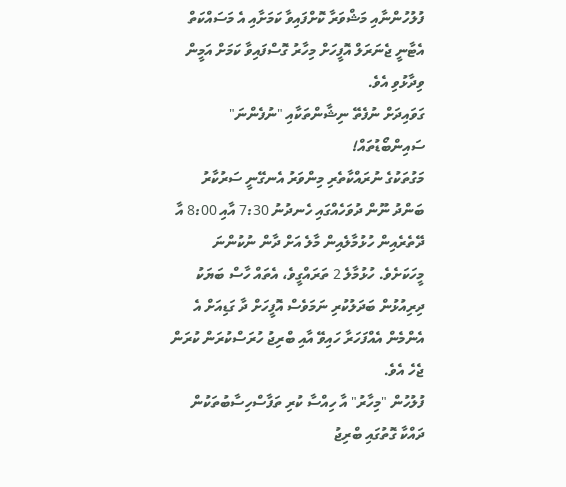ފުލުހުންނާއި މަޝްވަރާ ކޮށްފައިވާ ކަމަށާއި އެ މަސައްކަތް އެޓާނީ ޖެނަރަލް އޮފީހަށް މިހާރު ގޮސްފައިވާ ކަމަށް އަމީން ވިދާޅުވި އެވެ.
ގަވައިދަށް ނުފެތޭ ނިޝާންތަކާއި "ނުފެންނަ" ސައިންބޯޑުތައް!
މަގުތަކުގެ ނުރައްކާތެރި މިންވަރު އެނގޭނީ ސަރުކާރު ބަންދު ނޫން ދުވަހެއްގައި ހެނދުނު 7:30 އާއި 8:00 އާ ދޭތެރެއިން ހުޅުމާލެއިން މާލެ އަށް ދާން ނުކުންނަ މީހަކަށެވެ. ހުޅުމާލެ 2 ތަރައްގީވެ، އެތައް ހާސް ބަޔަކު ދިރިއުޅުން ބަދަލުކުރި ނަމަވެސް އޮފީހަށް ދާ ގަޑިއަށް އެ އެންމެން އެއްފަހަރާ ހައިވޭ އާއި ބްރިޖު ހުރަސްކުރަން ކުރަން ޖެހެ އެވެ.
ފުލުހުން "މިހާރު" އާ ހިއްސާ ކުރި ތަފާސްހިސާބުތަކުން ދައްކާ ގޮތުގައި ބްރިޖު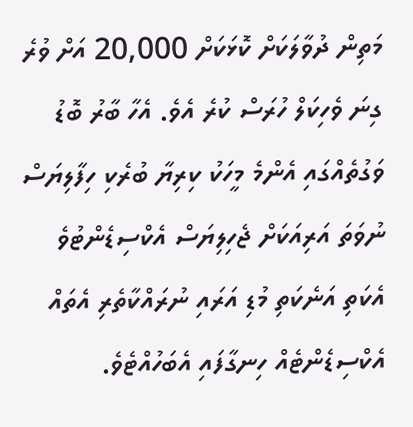މަތިން ދުވާލަކަށް ކޮޅަކަށް 20,000 އަށް ވުރެ ގިނަ ވެހިކަލް ހުރަސް ކުރެ އެވެ. އެހާ ބާރު ބޮޑު ވަގުތެއްގައި އެންމެ މީހަކު ކިރިޔާ ބުރެކި ހިފާލިޔަސް ނުވަތަ އަރިއަކަށް ޖެހިލިޔަސް އެކްސިޑެންޓުވެ އެކަތި އަނެކަތި މުޑި އަރައި ނުރައްކާތެރި އެތައް އެކްސިޑެންޓެއް ހިނގާފައި އެބަހުއްޓެވެ.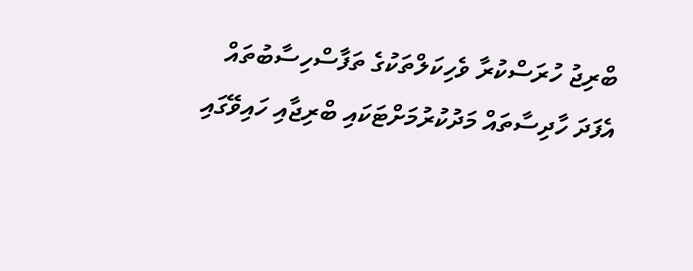ބްރިޖު ހުރަސްކުރާ ވެހިކަލްތަކުގެ ތަފާސްހިސާބުތައް
އެފަދަ ހާދިސާތައް މަދުކުރުމަށްޓަކައި ބްރިޖާއި ހައިވޭގައި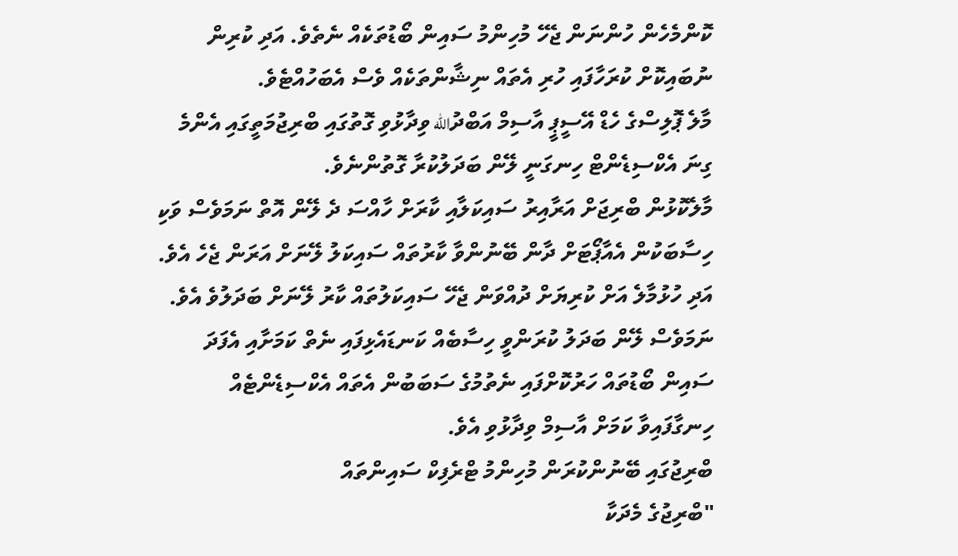ކޮންމެހެން ހުންނަން ޖެހޭ މުހިންމު ސައިން ބޯޑުތަކެއް ނެތެވެ. އަދި ކުރިން ނުބައިކޮށް ކުރަހާފައި ހުރި އެތައް ނިޝާންތަކެއް ވެސް އެބަހުއްޓެވެ.
މާލެ ޕޮލިސްގެ ހެޑް އޭސީޕީ އާސިމް އަބްދުالله ވިދާޅުވި ގޮތުގައި ބްރިޖުމަތީގައި އެންމެ ގިނަ އެކްސިޑެންޓް ހިނގަނީ ލޭން ބަދަލުކުރާ ގޮތުންނެވެ.
މާލެކޮޅުން ބްރިޖަށް އަރާއިރު ސައިކަލާއި ކާރަށް ހާއްސަ ދެ ލޭން އޮތް ނަމަވެސް ވަކި ހިސާބަކުން އެއާޕޯޓަށް ދާން ބޭނުންވާ ކާރުތައް ސައިކަލު ލޭނަށް އަރަން ޖެހެ އެވެ. އަދި ހުޅުމާލެ އަށް ކުރިޔަށް ދުއްވަން ޖެހޭ ސައިކަލުތައް ކާރު ލޭނަށް ބަދަލުވެ އެވެ.
ނަމަވެސް ލޭން ބަދަލު ކުރަންވީ ހިސާބެއް ކަނޑައެޅިފައި ނެތް ކަމަށާއި އެފަދަ ސައިން ބޯޑުތައް ހަރުކޮށްފައި ނެތުމުގެ ސަބަބުން އެތައް އެކްސިޑެންޓެއް ހިނގާފައިވާ ކަމަށް އާސިމް ވިދާޅުވި އެވެ.
ބްރިޖުގައި ބޭނުންކުރަން މުހިންމު ޓްރެފިކް ސައިންތައް
"ބްރިޖުގެ މެދަކާ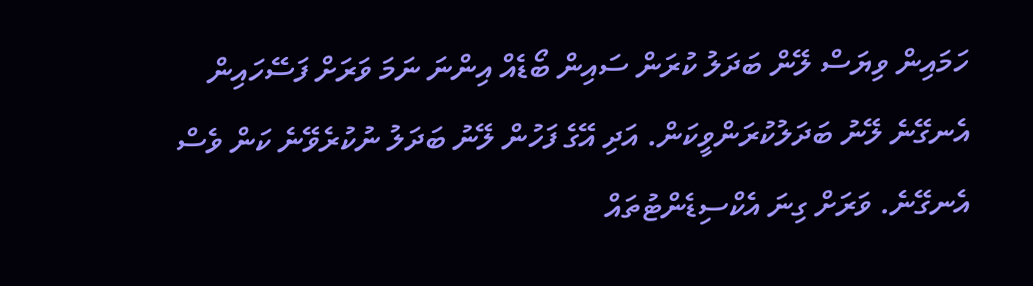ހަމައިން ވިޔަސް ލޭން ބަދަލު ކުރަން ސައިން ބޯޑެއް އިންނަ ނަމަ ވަރަށް ފަސޭހައިން އެނގޭނެ ލޭނު ބަދަލުކުރަންވީކަން. އަދި އޭގެ ފަހުން ލޭނު ބަދަލު ނުކުރެވޭނެ ކަން ވެސް އެނގޭނެ. ވަރަށް ގިނަ އެކްސިޑެންޓުތައް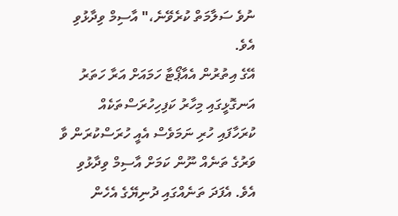ނުވެ ސަލާމަތް ކުރެވޭނެ،" އާސިމް ވިދާޅުވި އެވެ.
އޭގެ އިތުރުން އެއާޕޯޓާ ހަމައަށް އަރާ ހަތަރު އަނގޮޅީގައި މިހާރު ކަފިހިހުރަސްތަކެއް ކުރަހާފައި ހުރި ނަމަވެސް އެއީ ހުރަސްކުރަން ވާ ވަރުގެ ތަނެއް ނޫން ކަމަށް އާސިމް ވިދާޅުވި އެވެ. އެފަދަ ތަނެއްގައި ދުނިޔޭގެ އެހެން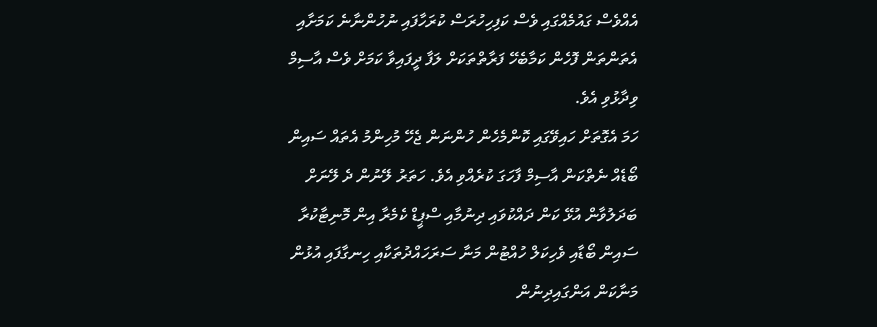އެއްވެސް ގައުމެއްގައި ވެސް ކަފިހިހުރަސް ކުރަހާފައި ނުހުންނާނެ ކަމަށާއި އެތަންތަން ފޮހެން ކަމާބެހޭ ފަރާތްތަކަށް ލަފާ ދީފައިވާ ކަމަށް ވެސް އާސިމް ވިދާޅުވި އެވެ.
ހަމަ އެގޮތަށް ހައިވޭގައި ކޮންމެހެން ހުންނަން ޖެހޭ މުހިންމު އެތައް ސައިން ބޯޑެއް ނެތްކަން އާސިމް ފާހަގަ ކުރެއްވި އެވެ. ހަތަރު ލޭނުން ދެ ލޭނަށް ބަދަލުވާން އުޅޭ ކަން ދައްކުވައި ދިނުމާއި ސްޕީޑް ކެމެރާ އިން މޮނިޓާކުރާ ސައިން ބޯޑާއި ވެހިކަލް ހުއްޓުން މަނާ ސަރަހައްދުތަކާއި ހިނގާފައި އުޅުން މަނާކަން އަންގައިދިނުން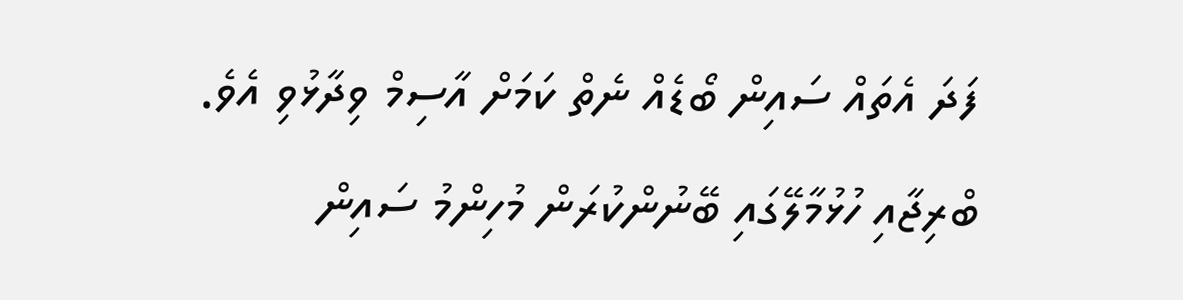ފަދަ އެތައް ސައިން ބޯޑެއް ނެތް ކަމަށް އާސިމް ވިދާޅުވި އެވެ.
ބްރިޖާއި ހުޅުމާލޭގައި ބޭނުންކުރަން މުހިންމު ސައިން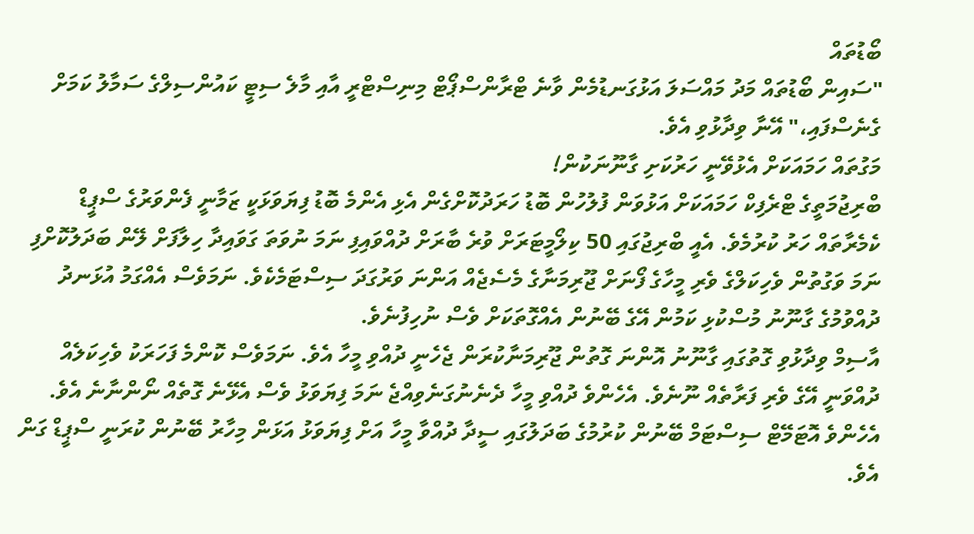ބޯޑުތައް
"ސައިން ބޯޑުތައް މަދު މައްސަލަ އަޅުގަނޑުމެން ވާނެ ޓްރާންސްޕޯޓް މިނިސްޓްރީ އާއި މާލެ ސިޓީ ކައުންސިލްގެ ސަމާލު ކަމަށް ގެނެސްފައި،" އޭނާ ވިދާޅުވި އެވެ.
މަގުތައް ހަމައަކަށް އެޅުވޭނީ ހަރުކަށި ގާނޫނަކުން!
ބްރިޖުމަތީގެ ޓްރެފިކް ހަމައަކަށް އަޅުވަން ފުލުހުން ބޮޑު ހަރަދުކޮށްގެން އެޅި އެންމެ ބޮޑު ފިޔަވަޅަކީ ޒަމާނީ ފެންވަރުގެ ސްޕީޑް ކެމެރާތައް ހަރު ކުރުމެވެ. އެއީ ބްރިޖުގައި 50 ކިލޯމީޓަރަށް ވުރެ ބާރަށް ދުއްވައިފި ނަމަ ނުވަތަ ގަވައިދާ ހިލާފަށް ލޭން ބަދަލުކޮށްފި ނަމަ ވަގުތުން ވެހިކަލްގެ ވެރި މީހާގެ ފޯނަށް ޖޫރިމަނާގެ މެސެޖެއް އަންނަ ވަރުގަދަ ސިސްޓަމެކެވެ. ނަމަވެސް އެއްގަމު އުޅަނދު ދުއްވުމުގެ ގާނޫނު މުސްކުޅި ކަމުން އޭގެ ބޭނުން އެއްގޮތަކަށް ވެސް ނުހިފުނެވެ.
އާސިމް ވިދާޅުވި ގޮތުގައި ގާނޫނު އޮންނަ ގޮތުން ޖޫރިމަނާކުރަން ޖެހެނީ ދުއްވި މީހާ އެވެ. ނަމަވެސް ކޮންމެ ފަހަރަކު ވެހިކަލެއް ދުއްވަނީ އޭގެ ވެރި ފަރާތެއް ނޫނެވެ. އެހެންވެ ދުއްވި މީހާ ދެނެނުގަނެވިއްޖެ ނަމަ ފިޔަވަޅު ވެސް އެޅޭނެ ގޮތެއް ނޯންނާނެ އެވެ. އެހެންވެ އޮޓަމޭޓް ސިސްޓަމް ބޭނުން ކުރުމުގެ ބަދަލުގައި ސީދާ ދުއްވާ މީހާ އަށް ފިޔަވަޅު އަޅަން މިހާރު ބޭނުން ކުރަނީ ސްޕީޑް ގަން އެވެ.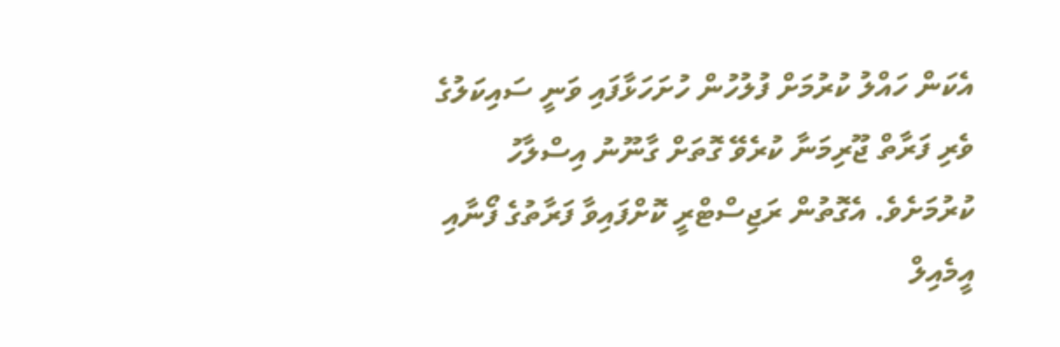އެކަން ހައްލު ކުރުމަށް ފުލުހުން ހުށަހަޅާފައި ވަނީ ސައިކަލުގެ ވެރި ފަރާތް ޖޫރިމަނާ ކުރެވޭ ގޮތަށް ގާނޫނު އިސްލާހު ކުރުމަށެވެ. އެގޮތުން ރަޖިސްޓްރީ ކޮށްފައިވާ ފަރާތުގެ ފޯނާއި އީމެއިލް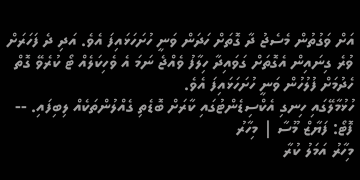އަށް ވަގުތުން މެސެޖު ދާ ގޮތަށް ހަދަން ވަނީ ހުށަހަޅައިފަ އެވެ. އަދި ދެ ފަހަރަށް ވުރެ ގިނައިން އެގޮތަށް ގަވައިދާ ހިލާފު ވެއްޖެ ނަމަ އެ ވެހިކަލެއް ޓޯ ކުރެވޭ ގޮތް ހެދުމަށް ފުލުހުން ވަނީ ހުށަހަޅައިފަ އެވެ.
ހުޅުމާލޭގައި ހިނގި އެކްސިޑެންޓުގައި ކާރަށް ބޮޑެތި ގެއްލުންތަކެއް ލިބިފައި. -- ފޮޓޯ: ފަޔާޒް މޫސާ | މިހާރު
މިހާރު އަމަލު ކުރާ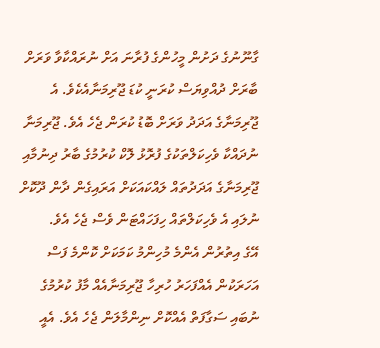ގާނޫނުގެ ދަށުން މީހުންގެ ފުރާނަ އަށް ނުރައްކާވާ ވަރަށް ބާރަށް ދުއްވިޔަސް ކުރަނީ ކުޑަ ޖޫރިމަނާއެކެވެ. އެ ޖޫރިމަނާގެ އަދަދު ވަރަށް ބޮޑު ކުރަން ޖެހެ އެވެ. ޖޫރިމަނާ ނުދައްކާ ވެހިކަލްތަކުގެ ފުރޮޅު ލޮކް ކުރުމުގެ ބާރު ދިނުމާއި ޖޫރިމަނާގެ އަދަދުތައް ލައްކައަކަށް އަރައިގެން ދާން ދޫކޮށް ނުލައި އެ ވެހިކަލްތައް ހިފަހައްޓަން ވެސް ޖެހެ އެވެ.
އޭގެ އިތުރުން އެންމެ މުހިންމު ކަމަކަށް ކޮންމެ ފަސް އަހަރަކުން އެއްފަހަރު ހުރިހާ ޖޫރިމަނާއެއް މާފު ކުރުމުގެ ނުބައި ސަގާފަތް އެއްކޮށް ނިންމާލަން ޖެހެ އެވެ. އެއީ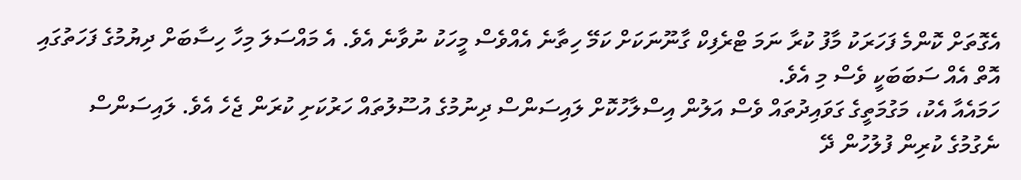އެގޮތަށް ކޮންމެ ފަހަރަކު މާފު ކުރާ ނަމަ ޓްރެފިކް ގާނޫނަކަށް ކަމޭ ހިތާނެ އެއްވެސް މީހަކު ނުވާނެ އެވެ. އެ މައްސަލަ މިހާ ހިސާބަށް ދިޔުމުގެ ފަހަތުގައި އޮތް އެއް ސަބަބަކީ ވެސް މި އެވެ.
ހަމައެއާ އެކު، މަގުމަތީގެ ގަވައިދުތައް ވެސް އަލުން އިސްލާހުކޮށް ލައިސަންސް ދިނުމުގެ އުސޫލުތައް ހަރުކަށި ކުރަން ޖެހެ އެވެ. ލައިސަންސް ނެގުމުގެ ކުރިން ފުލުހުން ދޭ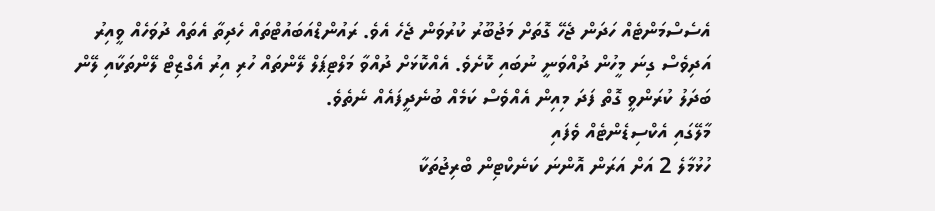އެސެސްމަންޓެއް ހަދަން ޖެހޭ ގޮތަށް މަޖުބޫރު ކުރުވަން ޖެހެ އެވެ. ރައުންޑްއަބައުޓްތައް ހެދިތާ އެތައް ދުވަހެއް ވީއިރު އަދިވެސް ގިނަ މީހުން ދުއްވަނީ ނުބައި ކޮށެވެ. އެއްކޮޅަށް ދުއްވާ މަލްޓިޕަލް ލޭންތައް ހުރި އިރު އެގްޒިޓް ލޭންތަކާއި ލޭން ބަދަލު ކުރަންވީ ގޮތް ފަދަ މިއިން އެއްވެސް ކަމެއް ބުނެދީފައެއް ނެތެވެ.
މާލޭގައި އެކްސިޑެންޓެއް ވެފައި
ހުޅުމާލެ 2 އަށް އަރަން އޮންނަ ކަނެކްޓިން ބްރިޖުތަކާ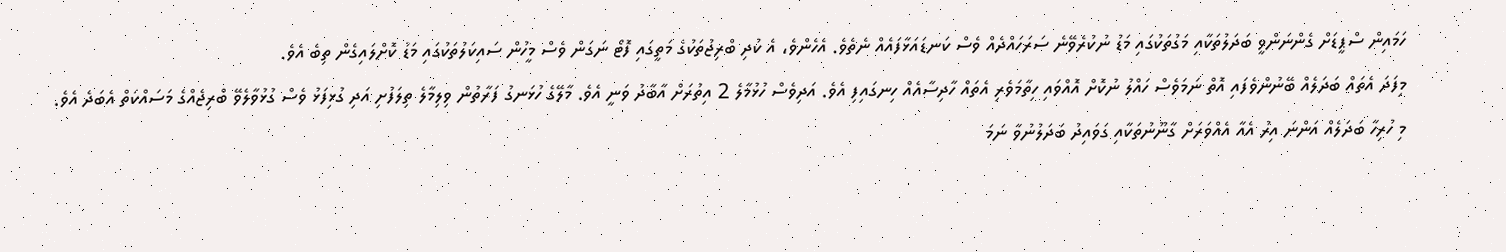ހަމައިން ސްޕީޑަށް ގެންނަންވީ ބަދަލުތަކާއި މަގުތަކުގައި މަޑު ނުކުރެވޭނެ ސަރަހައްދެއް ވެސް ކަނޑައަޅާފައެއް ނެތެވެ. އެހެންވެ، އެ ކުދި ބްރިޖުތަކުގެ މަތީގައި ފޮޓޯ ނަގަން ވެސް މީހުން ސައިކަލުތަކުގައި މަޑު ކޮށްލައިގެން ތިބެ އެވެ.
މިފަދަ އެތައް ބަދަލެއް ބޭނުންވެފައި އޮތް ނަމަވެސް ހައްލު ނުކޮށް އޮއްވައި ހިތާމަވެރި އެތައް ހާދިސާއެއް ހިނގައިފި އެވެ. އަދިވެސް ހުޅުމާލެ 2 އިތުރަށް އާބާދު ވަނީ އެވެ. މާލޭގެ ހުޅަނގު ފަރާތުން ވިލިމާލެ ތިލަފުށި އަދި ގުޅިފަޅު ވެސް ގުޅުވާލެވޭ ބްރިޖެއްގެ މަސައްކަތް އެބަދެ އެވެ.
މި ހުރިހާ ބަދަލެއް އަންނަ އިރު އެއާ އެއްވަރަށް ގާނޫނުތަކާއި ގަވައިދު ބަދަލުނުވާ ނަމަ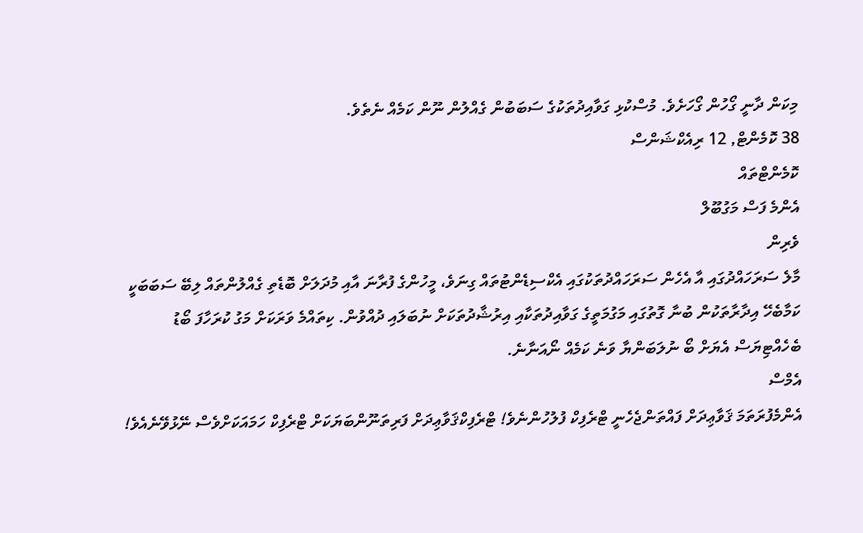މިކަން ދާނީ ގޯހުން ގޯހަށެވެ. މުސްކުޅި ގަވާއިދުތަކުގެ ސަބަބުން ގެއްލުން ނޫން ކަމެއް ނެތެވެ.
38 ކޮމެންޓް, 12 ރިއެކްޝަންސް
ކޮމެންޓްތައް
އެންމެ ފަސް މަގުބޫލް
ވެރިން
މާލެ ސަރަހައްދުގައި އާ އެހެން ސަރަހައްދުތަކުގައި އެކްސިޑެންޓުތައް ގިނަވެ، މީހުންގެ ފުރާނަ އާއި މުދަލަށް ބޮޑެތި ގެއްލުންތައް ލިބޭ ސަބަބަކީ ކަމާބެހޭ އިދާރާތަކުން ބުނާ ގޮތުގައި މަގުމަތީގެ ގަވާއިދުތަކާއި އިރުޝާދުތަކަށް ނުބަލައި ދުއްވުން. ކިތައްމެ ވަރަކަށް މަގު ކުރަހާފަ ބޯޑު ބެހެއްޓިޔަސް އެޔަށް ބޯ ނުލަބަންޔާ ވަނެ ކަމެއް ނޯއަނާނެ.
އެމްސް
އެންމެފުރަތަމަ ޤަވާޢިދަށް ފައްތަންޖެހެނީ ޓްރެފިކް ފުލުހުންނެވެ! ޓްރެފިކްޤަވާޢިދަށް ފަރިތަނޫންބަޔަކަށް ޓްރެފިކް ހަމައަކަށްވެސް ނޭޅުވޭނެއެވެ!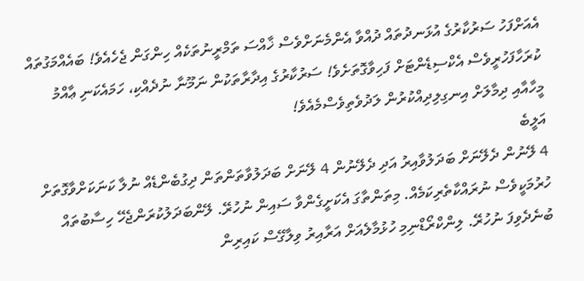އެއަށްފަހު ސަރުކާރުގެ އުޅަނދުތައް ދުއްވާ އެންމެނަށްވެސް ޚާއްސަ ތަމްރީނުތަކެއް ހިންގަން ޖެހެއެވެ! ބައެއްމަގުތައް ކުރަހާފަހުރީވެސް އެކްސިޑެންޓަށް ފަހިވާގޮތަށެވެ! ސަރުކާރުގެ އިދާރާތަކުން ނަމޫނާ ނުދެއްކި، ހަމައެކަނި ޢާއްމު މީހާއާއި ދިމާލަށް އިނގިލިދިއްކުރުން ލަދުވެތިވެސްމެއެވެ!
އަލީބެ
4 ލޭނުން ދެލޭނަށް ބަދަލުވާއިރު އަދި ދެލޭނުން 4 ލޭނަށް ބަދަލުވާތަންތަން ދިގުބެންޑެއް ނުލާ ކަނަކަށްވާގޮތަށް ހުރުމަކީވެސް ނުރައްކާތެރިކަމެއް. މިތަންތާގަ އެކަށީގެންވާ ސައިން ނުހުރޭ. ލޭންބަދަލުކުރަންޖެހޭ ހިސާބުތައް ބުނެދެވިފަ ނުހުރޭ. ލިންކްރޯޑްނިމި ހުޅުމާލެއަށް އަރާއިރު ވިލާގޭސް ކައިރިން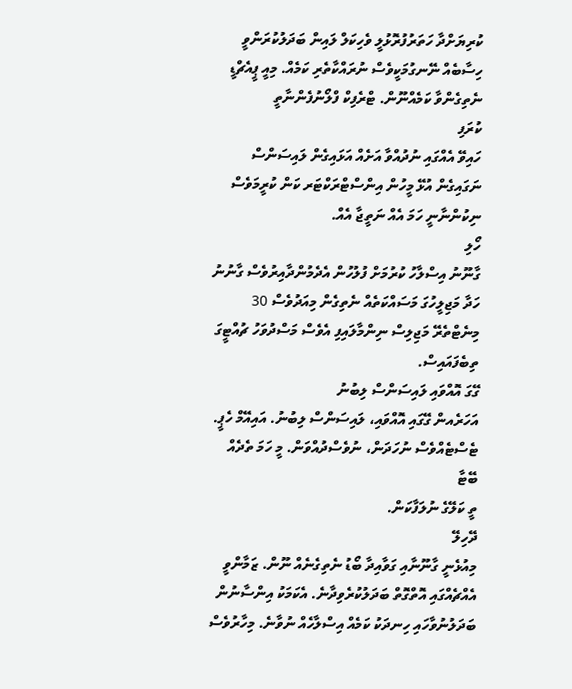ކުރިޔަށްދާ ހަތަރުފުރޮޅުލީ ވެހިކަލް ލައިން ބަދަލުކުރަންވީ ހިސާބެއް ނޭނގުމަކީވެސް ނުރައްކާތެރި ކަމެއް. މިއީ ޕީއެޗްޑީ ނެތިގެންވާ ކަމެއްނޫން. ޓްރެފިކް ފްލޯނުފެންނާތީ
ކުރަފި
ހައިވޭ އެއްގައި ނުދުއްވާ އަށެއް އަޅައިގެން ލައިސަންސް ނަގައިގެން އުޅޭ މީހުން އިންސްޓްރަކްޓަރ ކަން ކުރީމަވެސް ނިކުންނާނީ ހަމަ އެއް ނަތީޖާ އެއް.
ހޯލި
ގާނޫނު އިސްލާހު ކުރުމަށް ފުލުހުން އެދެމުންދާއިރުވެސް ގާނުނު ހަދާ މަޖިލީހުގަ މަސައްކަތެއް ނެތިގެން މިއަދުވެސް 30 މިނެޓްތެރޭ މަޖިލިސް ނިންމާލައިފި އެވެސް މަސްދުވަހު ޗުއްޓީގަ ތިބެފައައިސް.
ގޭގަ އޮއްވައި ލައިސަންސް ލިބުނު
އަހަރެއން ގޭގައި އޮއްވައި، ލައިސަންސް ލިބުނު. އައިއޭމް ހެޕީ. ޓެސްޓެއްވެސް ނުހަދަން، ނުވެސްދުއްވަން. މީ ހަމަ ތެދެއް
ބޭޓާ
ތީ ކަލޭގެ ނުލަފާކަން.
ދޭހިލޭ
މިއުޅެނީ ގާނޫނާއި ގަވާއިދާ ބޯޑު ނެތިގެނެއް ނޫން. ޒަމާންވީ އެއްޗެއްގައި އޮތްގޮތް ބަދަލުކުރެވިދާނެ. އެކަމަކު އިންސާނުން ބަދަލުނުވާހައި ހިނދަކު ކަމެއް އިސްލާހެއް ނުވާނެ. މިހާރުވެސް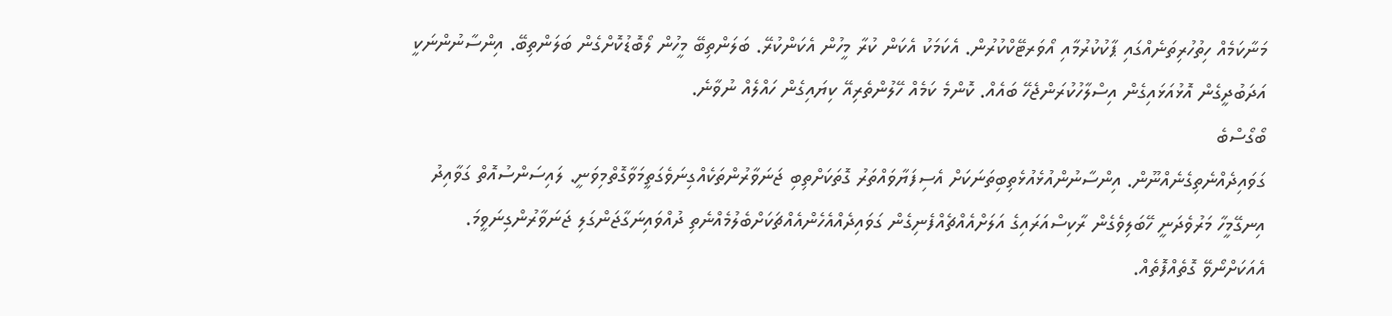މަނާކަމެއް ހިތުހުރިތަނެއްގައި ޕާކުކުރުމާއި އޯވަރޓޭކްކުރުން. އެކަމަކު އެކަން ކުރާ މީހުން އެކަންކުރޭ. ބަލަންތިބޭ މީހުން ލޯބޮޑުކޮށްގެން ބަލަންތިބޭ. އިންސާނުންނަކީ އަދަބުދީގެން އޮޅުއަޅައިގެން އިސްލާހުކުރަންޖެހޭ ބައެއް. ކޮންމެ ކަމެއް ހޭލުންތެރިއޭ ކިޔައިގެން ހައްލެއް ނުވާނެ.
ބޯގޯސްބެ
ގަވައިދެއްނެތިގެނެއްނޫން. އިންސާނުންއުޅެއުޅެތިބިތަނަކަށް އެސިފަޔާވައްތަރު ގޮތަކަށްތިބި ޖަނަވާރުންތަކެއްގިނަވެގަތީމަވާގޮތްމިވަނީ. ލައިސަންސުއޮތް ގަވާއިދު އިނގޭމީހާ މަރުވެދަނީ ހޭބަލިވެގެން ރާކިސްއަރައިގެ އަލަށްއެއްޗެއްފެނިގެން ގަވައިދެއްއެހެންއެއްޗަކަށްބެލުމެއްނެތި ދުއްވައިނަގާޖަންގަލި ޖަނަވާރުންގިނަވީމަ. އެއަކަށްނޯވޭ ގޮތެއްފޮތެއް.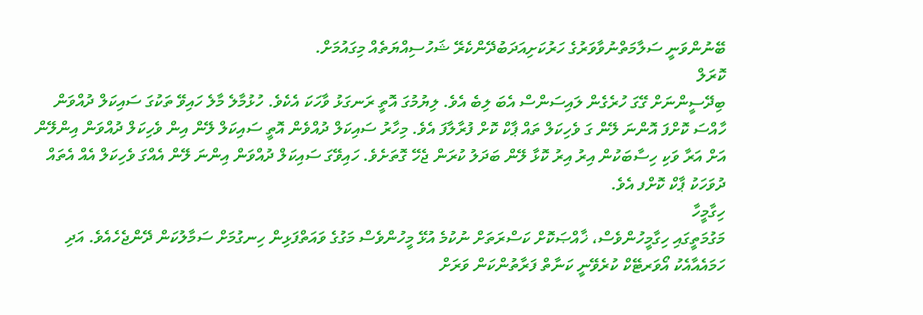ބޭނުންވަނީ ސަލާމަތްނުވާވަރުގެ ހަރުކަށިއަދަބުދޭންކެރޭ ޝަހުސިއްޔަތެއް މިގައުމަށް.
ކޮރަލް
ބިދޭސީންނަށް ގޭގަ ހުރެގެން ލައިސަންސް އެބަ ލިބެ އެވެ. ލިޔުމުގަ އޮތީ ރަނގަޅު ވާހަކަ އެކެވެ. ހުޅުމާލެ މާލެ ހައިވޭ ތަކުގަ ސައިކަލް ދުއްވަން ހާއްސަ ކޮށްފަ އޮންނަ ލޭން ގަ ވެހިކަލް ތައް ޕާކް ކޮށް ފުރާލާފަ އެވެ. މިހާރު ސައިކަލް ދުއްވެން އޮތީ ސައިކަލް ލޭން އިން ވެހިކަލް ދުއްވަން އިންލޭން އަށް އަރާ ވަކި ހިސާބަކުން އިރު އިރު ކޮޅާ ލޭން ބަދަލު ކުރަން ޖެހޭ ގޮތަށެވެ. ހައިވޭގަ ސައިކަލް ދުއްވަން އިންނަ ލޭން އެއްގަ ވެހިކަލް އެއް އެތައް ދުވަހަކު ޕާކް ކޮށްފ އެވެ.
ހިގާމީހާ
މަގުމަތީގައި ހިގާމީހުންވެސް، ޚާއްޞަކޮށް ކަސްރަތަށް ނުކުމެ އުޅޭ މީހުންވެސް މަގުގެ ވައަތްފަޅިން ހިނގުމަށް ސަމާލުކަން ދޭންޖެހެއެވެ. އަދި ހަމައެއާއެކު އޯވަރޓޭކް ކުރެވޭނީ ކަނާތް ފަރާތުންކަން ވަރަށް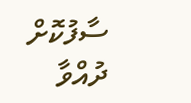ސާފުކޮށް ދުއްވާ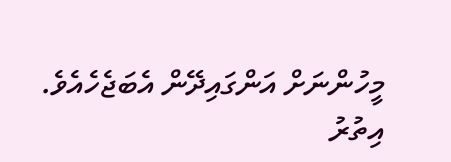މީހުންނަށް އަންގައިދޭން އެބަޖެހެއެވެ.
އިތުރު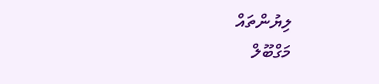ލިޔުންތައް
މަގްބޫލް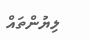ލިޔުންތައް